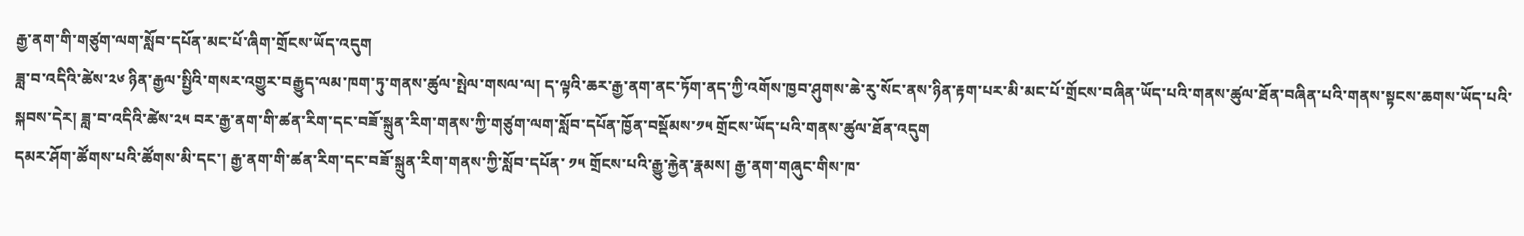རྒྱ་ནག་གི་གཙུག་ལག་སློབ་དཔོན་མང་པོ་ཞིག་གྲོངས་ཡོད་འདུག
ཟླ་བ་འདིའི་ཚེས་༢༦ ཉིན་རྒྱལ་སྤྱིའི་གསར་འགྱུར་བརྒྱུད་ལམ་ཁག་ཏུ་གནས་ཚུལ་སྤེལ་གསལ་ལ། ད་ལྟའི་ཆར་རྒྱ་ནག་ནང་ཏོག་ནད་ཀྱི་འགོས་ཁྱབ་ཤུགས་ཆེ་རུ་སོང་ནས་ཉིན་རྟག་པར་མི་མང་པོ་གྲོངས་བཞིན་ཡོད་པའི་གནས་ཚུལ་ཐོན་བཞིན་པའི་གནས་སྟངས་ཆགས་ཡོད་པའི་སྐབས་དེར། ཟླ་བ་འདིའི་ཚེས་༢༥ བར་རྒྱ་ནག་གི་ཚན་རིག་དང་བཟོ་སྐྲུན་རིག་གནས་ཀྱི་གཙུག་ལག་སློབ་དཔོན་ཁྱོན་བསྡོམས་༡༥ གྲོངས་ཡོད་པའི་གནས་ཚུལ་ཐོན་འདུག
དམར་ཤོག་ཚོགས་པའི་ཚོགས་མི་དང་། རྒྱ་ནག་གི་ཚན་རིག་དང་བཟོ་སྐྲུན་རིག་གནས་ཀྱི་སློབ་དཔོན་ ༡༥ གྲོངས་པའི་རྒྱུ་རྐྱེན་རྣམས། རྒྱ་ནག་གཞུང་གིས་ཁ་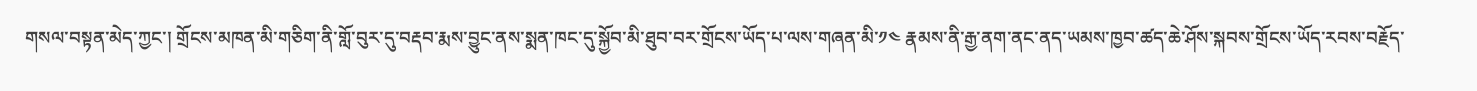གསལ་བསྟན་མེད་ཀྱང་། གྲོངས་མཁན་མི་གཅིག་ནི་གློ་བུར་དུ་བརྡབ་རྨས་བྱུང་ནས་སྨན་ཁང་དུ་སྐྱོབ་མི་ཐུབ་བར་གྲོངས་ཡོད་པ་ལས་གཞན་མི་༡༤ རྣམས་ནི་རྒྱ་ནག་ནང་ནད་ཡམས་ཁྱབ་ཚད་ཆེ་ཤོས་སྐབས་གྲོངས་ཡོད་རབས་བརྗོད་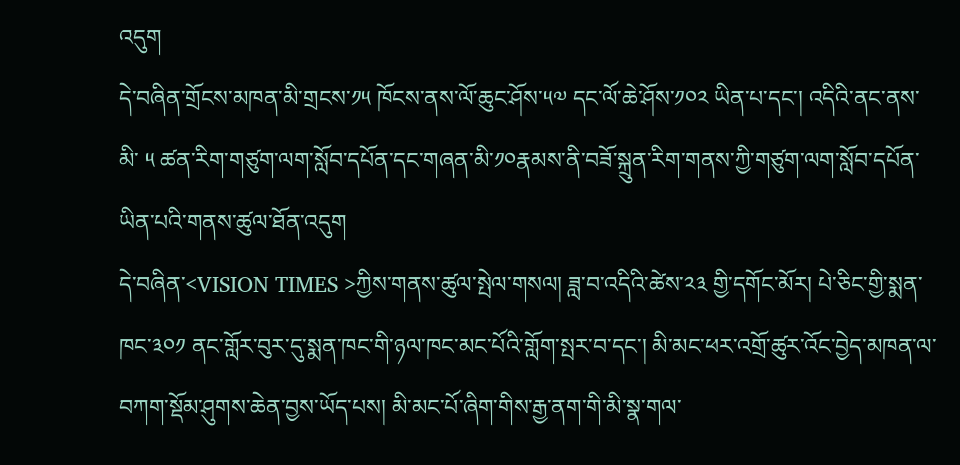འདུག
དེ་བཞིན་གྲོངས་མཁན་མི་གྲངས་༡༥ ཁོངས་ནས་ལོ་ཆུང་ཤོས་༥༧ དང་ལོ་ཆེ་ཤོས་༡༠༢ ཡིན་པ་དང་། འདིའི་ནང་ནས་མི་ ༥ ཚན་རིག་གཙུག་ལག་སློབ་དཔོན་དང་གཞན་མི་༡༠རྣམས་ནི་བཟོ་སྐྲུན་རིག་གནས་ཀྱི་གཙུག་ལག་སློབ་དཔོན་ཡིན་པའི་གནས་ཚུལ་ཐོན་འདུག
དེ་བཞིན་<VISION TIMES >ཀྱིས་གནས་ཚུལ་སྤེལ་གསལ། ཟླ་བ་འདིའི་ཚེས་༢༣ གྱི་དགོང་མོར། པེ་ཅིང་གྱི་སྨན་ཁང་༣༠༡ ནང་གློར་བུར་དུ་སྨན་ཁང་གི་ཉལ་ཁང་མང་པོའི་གློག་སྤར་བ་དང་། མི་མང་ཕར་འགྲོ་ཚུར་འོང་བྱེད་མཁན་ལ་བཀག་སྡོམ་ཤུགས་ཆེན་བྱས་ཡོད་པས། མི་མང་པོ་ཞིག་གིས་རྒྱ་ནག་གི་མི་སྣ་གལ་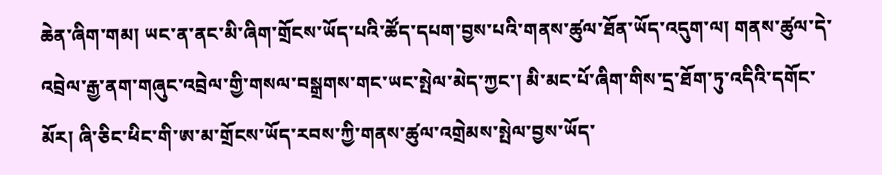ཆེན་ཞིག་གམ། ཡང་ན་ནང་མི་ཞིག་གྲོངས་ཡོད་པའི་ཚོད་དཔག་བྱས་པའི་གནས་ཚུལ་ཐོན་ཡོད་འདུག་ལ། གནས་ཚུལ་དེ་འབྲེལ་རྒྱ་ནག་གཞུང་འབྲེལ་གྱི་གསལ་བསྒྲགས་གང་ཡང་སྤེལ་མེད་ཀྱང་། མི་མང་པོ་ཞིག་གིས་དྲ་ཐོག་ཏུ་འདིའི་དགོང་མོར། ཞི་ཅིང་ཕིང་གི་ཨ་མ་གྲོངས་ཡོད་རབས་ཀྱི་གནས་ཚུལ་འགྲེམས་སྤེལ་བྱས་ཡོད་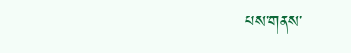པས་གནས་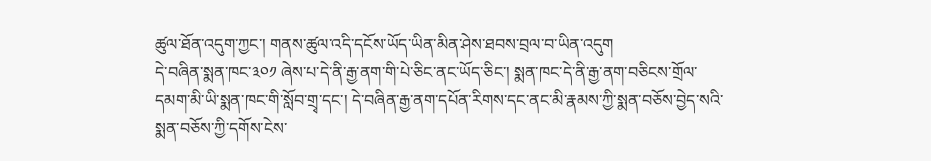ཚུལ་ཐོན་འདུག་ཀྱང་། གནས་ཚུལ་འདི་དངོས་ཡོད་ཡིན་མིན་ཤེས་ཐབས་བྲལ་བ་ཡིན་འདུག
དེ་བཞིན་སྨན་ཁང་༣༠༡ ཞེས་པ་དེ་ནི་རྒྱ་ནག་གི་པེ་ཅིང་ནང་ཡོད་ཅིང་། སྨན་ཁང་དེ་ནི་རྒྱ་ནག་བཅིངས་གྲོལ་དམག་མི་ཡི་སྨན་ཁང་གི་སློབ་གྲྭ་དང་། དེ་བཞིན་རྒྱ་ནག་དཔོན་རིགས་དང་ནང་མི་རྣམས་ཀྱི་སྨན་བཅོས་བྱེད་སའི་སྨན་བཅོས་ཀྱི་དགོས་ངེས་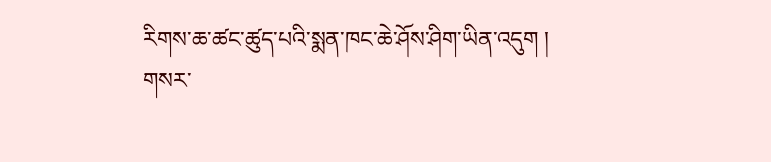རིགས་ཆ་ཚང་ཚུད་པའི་སྨན་ཁང་ཆེ་ཤོས་ཤིག་ཡིན་འདུག །
གསར་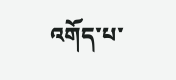འགོད་པ་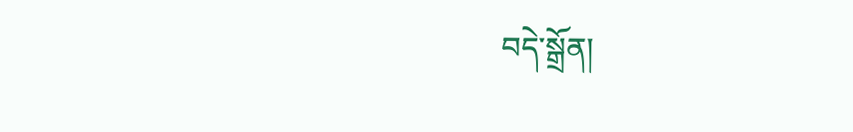བདེ་སྒྲོན།